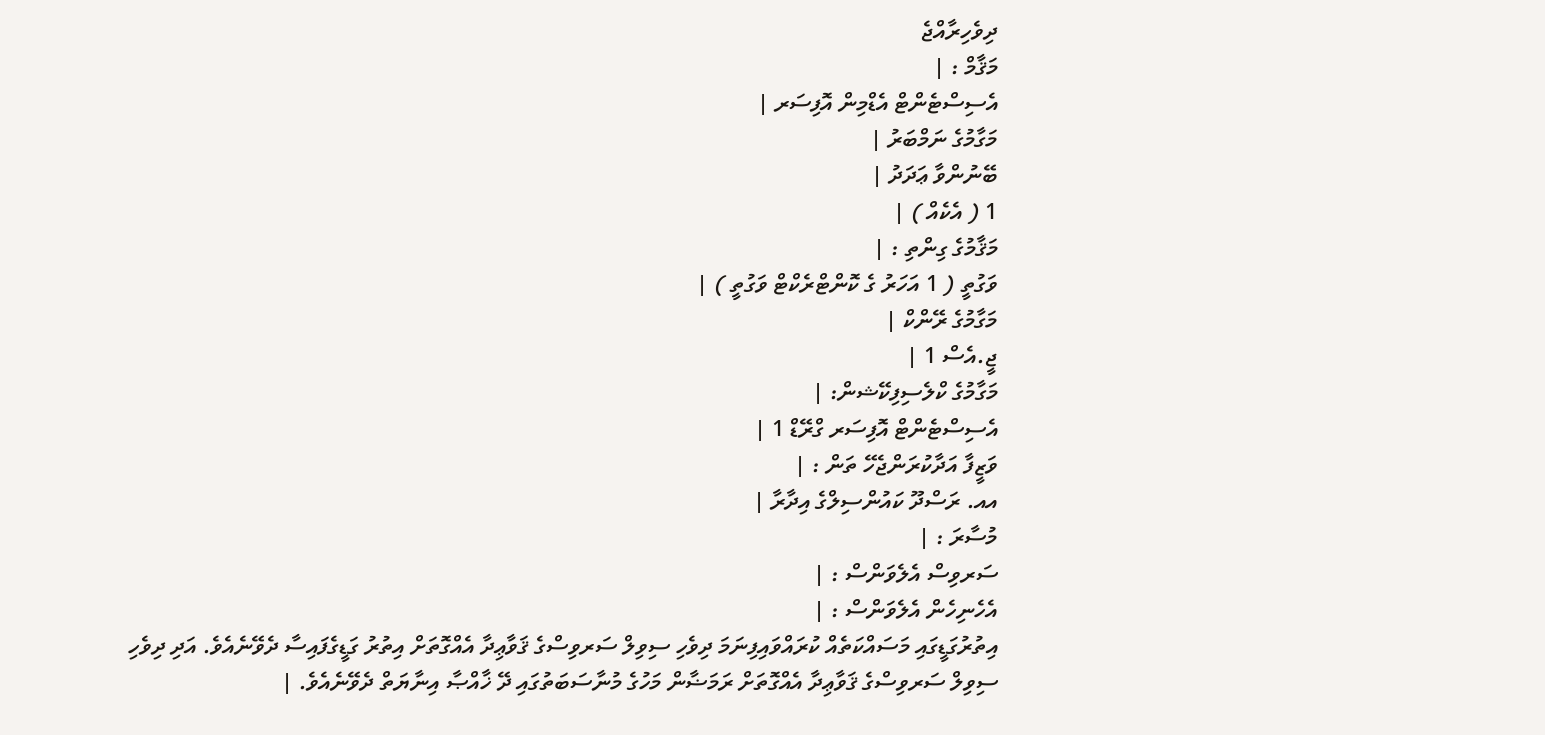ދިވެހިރާއްޖެ
މަޤާމް : |
އެސިސްޓެންޓް އެޑްމިން އޮފިސަރ |
މަގާމުގެ ނަމްބަރު |
ބޭނުންވާ ޢަދަދު |
1 ( އެކެއް ) |
މަޤާމުގެ ގިންތި : |
ވަގުތީ ( 1 އަހަރު ގެ ކޮންޓްރެކްޓް ވަގުތީ ) |
މަގާމުގެ ރޭންކް |
ޖީ.އެސް 1 |
މަގާމުގެ ކްލެސިފިކޭޝން: |
އެސިސްޓެންޓް އޮފިސަރ ގްރޭޑް 1 |
ވަޒީފާ އަދާކުރަންޖެހޭ ތަން : |
އއ. ރަސްދޫ ކައުންސިލްގެ އިދާރާ |
މުސާރަ : |
ސަރވިސް އެލެވަންސް : |
އެހެނިހެން އެލެވަންސް : |
އިތުރުގަޑީގައި މަސައްކަތެއް ކުރައްވައިފިނަމަ ދިވެހި ސިވިލް ސަރވިސްގެ ޤަވާޢިދާ އެއްގޮތަށް އިތުރު ގަޑީގެފައިސާ ދެވޭނެއެވެ. އަދި ދިވެހި ސިވިލް ސަރވިސްގެ ޤަވާޢިދާ އެއްގޮތަށް ރަމަޟާން މަހުގެ މުނާސަބަތުގައި ދޭ ޚާއްޞާ އިނާޔަތް ދެވޭނެއެވެ. |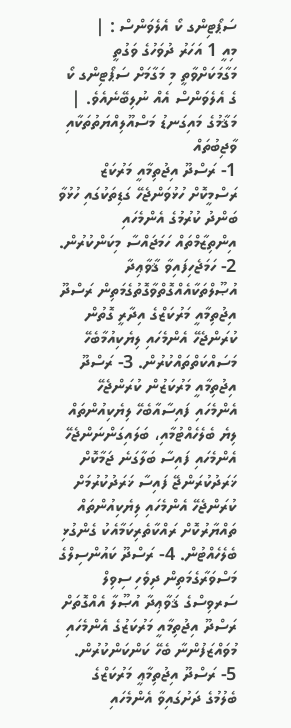ސަޕޯޓިންގ ކޯ އެލެވަންސް : |
މިއީ 1 އަހަރު ދުވަހުގެ ވަގުތީ މަގާމަކަށްވާތީ މި މަގާމަށް ސަޕޯޓިންގ ކޯ ގެ އެލެވަންސް އެއް ނުލިބޭނެއެވެ. |
މަޤާމުގެ މައިގަނޑު މަސްއޫލިއްޔަތުތަކާއި ވާޖިބުތައް
1- ރަސްދޫ އިޖުތިމާއީ މަރުކަޒް ރަސްމީކޮށް ހުޅުވަންޖެހޭ ގަޑިތަކުގައި ހުޅުވާ ބަންދު ކުރުމުގެ އެންމެހައި އިންތިޒާމްތައް ހަމަޖައްސާ މިކަންކުރުން. 2- ހަމަޖެހިފައިވާ ޤާވާޢިދާ އުޞޫލްތަކާއެއްގޮތްވާގޮތުގެމަތިން ރަސްދޫ އިޖުތިމާއީ މަރުކަޒްގެ އިދާރީ ގޮތުން ކުރަންޖެހޭ އެންމެހައި ލިޔެކިއުމާބެހޭ މަސައްކަތްތައްކުރުން. 3- ރަސްދޫ އިޖުތިމާއީ މަރުކަޒުން ކުރަންޖެހޭ އެންމެހައި ފައިސާއާބެހޭ ލިޔެކިއުންތައް ލިޔެ ބެލެހެއްޓުމާއި، ބަލައިގަންނަންޖެހޭ އެންމެހައި ފައިސާ ބަލާގަނެ ޖަމާކޮށް ޚަރަދުކުރަންޖޭ ފައިސާ ޚަރަދުކުރުމަށް ކުރަންޖެހޭ އެންމެހައި ލިޔެކިއުންތައް ތައްޔާރުކޮށް ރައްކާތެރިކަމާއެކު ގެންގުޅި ބެލެހެއްޓުން. 4- ރަސްދޫ ކައުންސިލްގެ މަސްވަރާގެމަތިން ދިވެހި ސިވިލް ސަރވިސްގެ ޤަވާޢިދާ އުޞޫލާ އެއްގޮތަށް ރަސްދޫ އިޖުތިމާއީ މަރުކަޒުގެ އެންމެހައި މުވައްޒަފުންނާ ބެހޭ ކަންކަންކުރުން. 5- ރަސްދޫ އިޖުތިމާޢީ މަރުކަޒްގެ ބެލުމުގެ ދަށުގައިވާ އެންމެހައި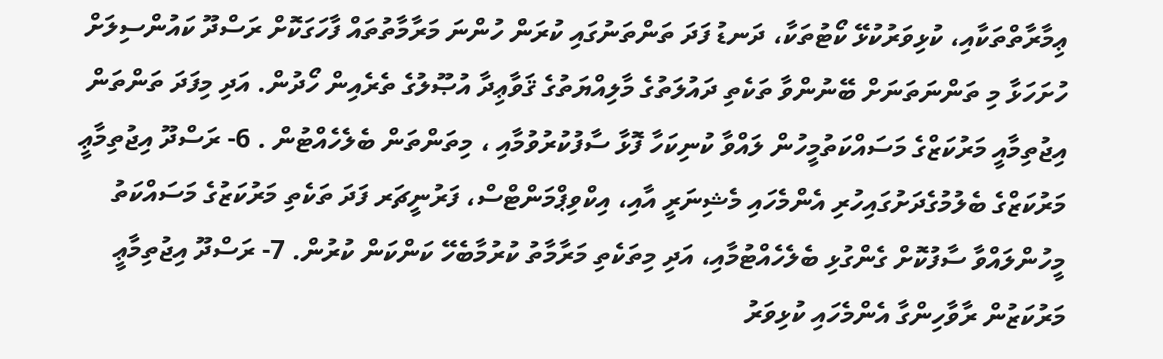ޢިމާރާތްތަކާއި، ކުޅިވަރުކުޅޭ ކޯޓުތަކާ، ދަނޑު ފަދަ ތަންތަނުގައި ކުރަން ހުންނަ މަރާމާތުތައް ފާހަގަކޮށް ރަސްދޫ ކައުންސިލަށް ހުށަހަޅާ މި ތަންނަތަނަށް ބޭނުންވާ ތަކެތި ދައުލަތުގެ މާލިއްޔަތުގެ ޤަވާޢިދާ އުޞޫލުގެ ތެރެއިން ހޯދުން. އަދި މިފަދަ ތަންތަން އިޖުތިމާއީ މަރުކަޒްގެ މަސައްކަތުމީހުން ލައްވާ ކުނިކަހާ ފޮޅާ ސާފުކުރުވުމާއި ، މިތަންތަން ބެލެހެއްޓުން . 6- ރަސްދޫ އިޖުތިމާޢީ މަރުކަޒްގެ ބެލުމުގެދަށުގައިހުރި އެންމެހައި މެޝިނަރީ އާއި، އިކްވިޕްމަންޓްސް، ފަރުނީޗަރ ފަދަ ތަކެތި މަރުކަޒުގެ މަސައްކަތު މީހުންލައްވާ ސާފުކޮށް ގެންގުޅި ބެލެހެއްޓުމާއި، އަދި މިތަކެތި މަރާމާތު ކުރުމާބެހޭ ކަންކަން ކުރުން. 7- ރަސްދޫ އިޖުތިމާޢީ މަރުކަޒުން ރާވާހިންގާ އެންމެހައި ކުޅިވަރު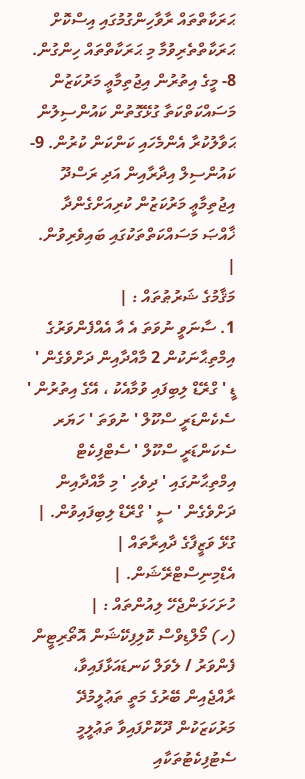ޙަރަކާތްތައް ރާވާހިންގުމުގައި އިސްކޮށް ޙަރަކާތްތެރިވުމާ މި ޙަރަކާތްތައް ހިންގުން. 8- މީގެ އިތުރުން އިޖުތިމާޢީ މަރުކަޒުން މަސައްކަތްކަތާ ގުޅޭގޮތުން ކައުންސިލުން ޙަވާލުކުރާ އެންމެހައި ކަންކަން ކުރުން. 9- ކައުންސިލް އިދާރާއިން އަދި ރަސްދޫ އިޖުތިމާޢީ މަރުކަޒުން ކުރިއަށްގެންދާ ޚާއްޞަ މަސައްކަތްތަކުގައި ބައިވެރިވުން. |
މަޤާމުގެ ޝަރުޠުތައް : |
1. ސާނަވީ ނުވަތަ އެ އާ އެއްފެންވަރުގެ އިމްތިޙާނަކުން 2 މާއްދާއިން ދަށްވެގެން ' ޑީ ' ގްރޭޑް ލިބިފައި ވުމާއެކު ، އޭގެ އިތުރުން ' ސެކެންޑަރީ ސްކޫލް ' ނުވަތަ ' ހަޔަރ ސެކަންޑަރީ ސްކޫލް ' ސެޓްފިކެޓް އިމްތިޙާނުގައި ' ދިވެހި ' މި މާއްދާއިން ދަށްވެގެން ' ސީ ' ގްރޭޑް ލިބިފައިވުން. |
ގުޅޭ ވަޒީފާގެ ދާއިރާތައް |
އެޑްމިނިސްޓްރޭޝަން. |
ހުށަހަޅަންޖެހޭ ލިއުންތައް : |
(ހ) މޯލްޑިވްސް ކޮލިފިކޭޝަން އޮތޯރިޓީން ފެންވަރު / ލެވަލް ކަނޑައަޅާފައިވާ، ރާއްޖެއިން ބޭރުގެ މަތީ ތަޢުލީމުދޭ މަރުކަޒަކުން ދޫކޮށްފައިވާ ތަޢުލީމީ ސެޓުފިކެޓުތަކާއި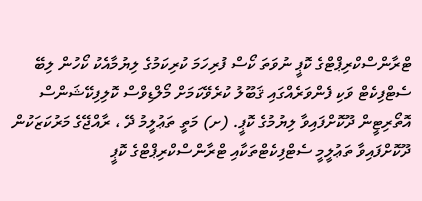ޓްރާންސްކްރިޕްޓްގެ ކޮޕީ ނުވަތަ ކޯސް ފުރިހަމަ ކުރިކަމުގެ ލިޔުމާއެކު ކޯހުން ލިބޭ ސެޓްފިކެޓް ވަކި ފެންވަރެއްގައި ޤަބޫލު ކުރެވޭކަމަށް މޯލްޑިވްސް ކޮލިފިކޭޝަންސް އޮތޯރިޓީން ދޫކޮށްފައިވާ ލިޔުމުގެ ކޮޕީ. (ށ) މަތީ ތަޢުލީމު ދޭ ، ރާއްޖޭގެ މަރުކަޒަކުން ދޫކޮށްފައިވާ ތަޢުލީމީ ސެޓްފިކެޓްތަކާއި ޓްރާންސްކްރިޕްޓްގެ ކޮޕީ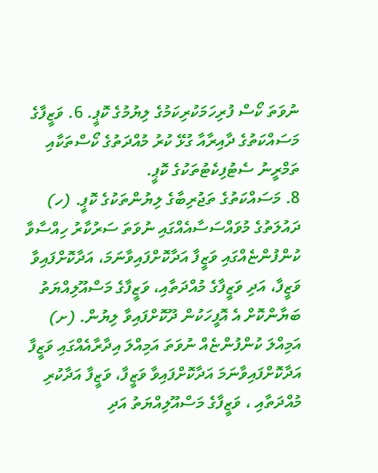ނުވަތަ ކޯސް ފުރިހަމަކުރިކަމުގެ ލިޔުމުގެ ކޮޕީ. 6. ވަޒީފާގެ މަސައްކަތުގެ ދާއިރާއާ ގުޅޭ ކުރު މުއްދަތުގެ ކޯސްތަކާއި ތަމްރީނު ސެޓުފިކެޓުތަކުގެ ކޮޕީ.
8. މަސައްކަތުގެ ތަޖުރިބާގެ ލިޔުންތަކުގެ ކޮޕީ. (ހ) ދައުލަތުގެ މުވައްސަސާއެއްގައި ނުވަތަ ސަރުކާރު ހިއްސާވާ ކުންފުންޏެއްގައި ވަޒީފާ އަދާކޮށްފައިވާނަމަ، އަދާކޮށްފައިވާ ވަޒީފާ، އަދި ވަޒީފާގެ މުއްދަތާއި، ވަޒީފާގެ މަސްއޫލިއްޔަތު ބަޔާންކޮށް އެ އޮފީހަކުން ދޫކޮށްފައިވާ ލިޔުން. (ށ) އަމިއްލަ ކުންފުންޏެއް ނުވަތަ އަމިއްލަ އިދާރާއެއްގައި ވަޒީފާ އަދާކޮށްފައިވާނަމަ އަދާކޮށްފައިވާ ވަޒީފާ، ވަޒީފާ އަދާކުރި މުއްދަތާއި ، ވަޒީފާގެ މަސްއޫލިއްޔަތު އަދި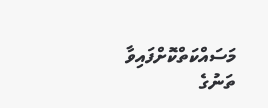މަސައްކަތްކޮށްފައިވާ ތަނުގެ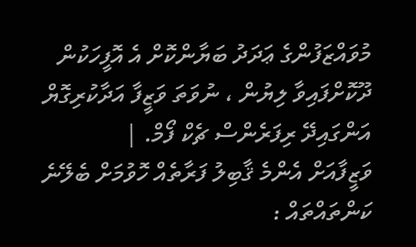މުވައްޒަފުންގެ ޢަދަދު ބަޔާންކޮށް އެ އޮފީހަކުން ދޫކޮށްފައިވާ ލިޔުން ، ނުވަތަ ވަޒީފާ އަދާކުރިގޮޔް އަންގައިދޭ ރިފަރެންސް ޗެކް ފޯމް. |
ވަޒީފާއަށް އެންމެ ޤާބިލު ފަރާތެއް ހޮވުމަށް ބެލޭނެ ކަންތައްތައް :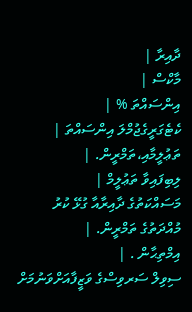ދާއިރާ |
މާކްސް |
އިންސައްތަ % |
ކެޓެގަރީގެޖުމްލަ އިންސައްތަ |
ތަޢުލީމާއި،ތަމްރީން. |
ލިބިފައިވާ ތަޢުލީމް |
މަސައްކަތުގެ ދާއިރާއާ ގުޅޭ ކުރު މުއްދަތުގެ ތަމްރީން. |
އިމްތިޙާން . |
ސިވިލް ސަރވިސްގެ ވަޒީފާއަށްވަނުމަށް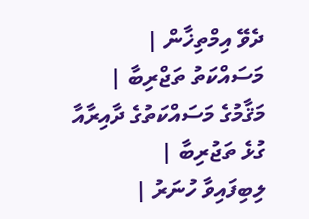ދެވޭ އިމްތިޚާން |
މަސައްކަތު ތަޖްރިބާ |
މަޤާމުގެ މަސައްކަތުގެ ދާއިރާއާ ގުޅެ ތަޖުރިބާ |
ލިބިފައިވާ ހުނަރު |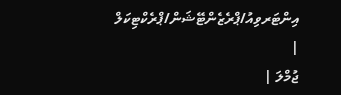އިންޓަރވިއު/ޕްރެޒެންޓޭޝަން/ޕްރެކްޓިކަލް |
ޖުމްލަ |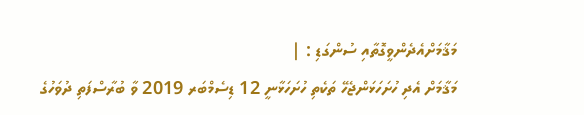މަޤާމަށްއެދެންވީގޮތާއި ސުންގަޑި : |
މަޤާމަށް އެދި ހުށަހަޅަންޖެހޭ ތަކެތި ހުށަހަޅާނީ 12 ޑިސެމްބަރ 2019 ވާ ބުރާސްފަތި ދުވަހުގެ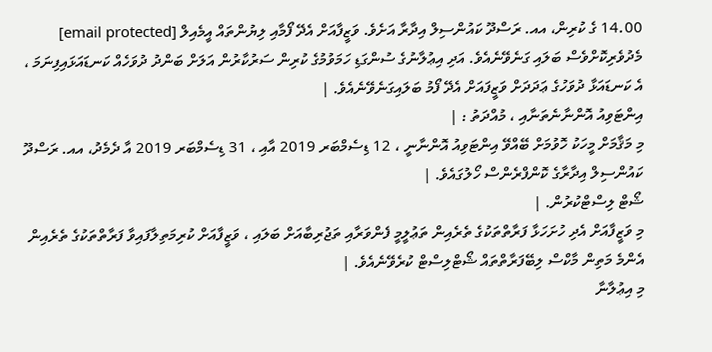14.00 ގެ ކުރިން، އއ. ރަސްދޫ ކައުންސިލް އިދާރާ އަށެވެ. ވަޒީފާއަށް އެދޭ ފޯމާއި ލިޔުންތައް އީމެއިލް [email protected] މެދުވެރިކޮށްވެސް ބަލައި ގަނެވޭނެއެވެ. އަދި އިޢުލާނުގެ ސުންގަޑި ހަމަވުމުގެ ކުރިން ސަރުކާރުން އަލަށް ބަންދު ދުވަހެއް ކަނޑައަޅައިފިނަމަ ، އެ ކަނޑައަޅާ ދުވަހުގެ ޢަދަދަށް ވަޒީފައަށް އެދޭ ފޯމު ބަލައިގަނެވޭނެއެވެ. |
އިންޓަވިއު އޮންނާނެތަނާއި ، މުއްދަތު : |
މި މަޤާމަށް މީހަކު ހޮވުމަށް ބޭއްވޭ އިންޓަވިއު އޮންނާނީ ، 12 ޑިސެމްބަރ 2019 އާއި ، 31 ޑިސެމްބަރ 2019 އާ ދެމެދު، އއ. ރަސްދޫ ކައުންސިލް އިދާރާގެ ކޮންފްރެންސް ހޯލުގައެވެ. |
ޝޯޓް ލިސްޓްކުރުން. |
މި ވަޒީފާއަށް އެދި ހުށަހަޅާ ފަރާތްތަކުގެ ތެރެއިން ތަޢުލީމީ ފެންވަރާއި ތަޖުރިބާއަށް ބަލައި ، ވަޒީފާއަށް ކުރިމަތިލާފައިވާ ފަރާތްތަކުގެ ތެރެއިން އެންމެ މަތިން މާކްސް ލިބޭފަރާތްތައް ޝޯޓްލިސްޓް ކުރެވޭނެއެވެ. |
މި އިޢުލާނާ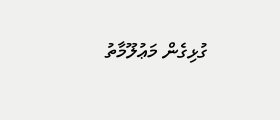ގުޅިގެން މަޢުލޫމާތު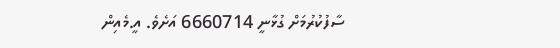ސާފުކުރުމަށް ގުޅާނީ 6660714 އަށެވެ. އީ.މެއިން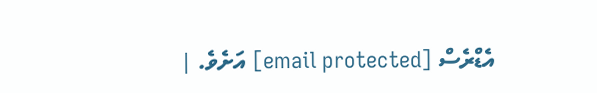އެޑްރެސް [email protected] އަށެވެ. |